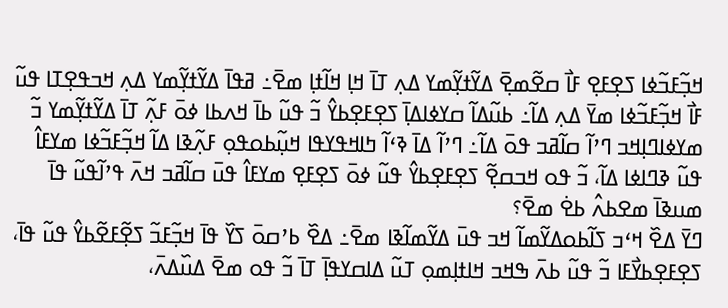ߞߏ߲߬ߓߏ߬ߦߊ ߖߐ߲ߓߐ߲ ߓߊ߯ ߛߐ߬ߘߐ߲߫ ߡߌ߬ߙߌ߲߬ߘߌ ߡߍ߲ ߠߊ߫ ߞߊ߲ ߞߊ߬ߙߊ߲ ߘߐ߫߸ ߥߟߊ߫ ߡߌ߬ߙߌ߲߬ߘߌ ߡߍ߲ ߞߏߟߐ߲ߠߊ ߟߎ߬ ߓߊ߯ ߞߏ߲߬ߓߏ߬ߦߊ ߘߌ߫ ߡߍ߲ ߡߊ߬߸ ߕߎ߬ߡߊ߬ ߛߌߦߊߡߊ߲߫ ߖߐ߲ߓߐ߲ߕߌ߮ ߏ߬ ߟߎ߬ ߕߊ߫ ߞߍߕߊ ߦߋ߫ ߓߍ߲߬ ߠߊ߫ ߡߌ߬ߙߌ߲߬ߘߌ ߏ߬ ߘߌߦߊߣߊ߲ߞߏ ߣߴߊ߬ ߛߊ߬ߥߏ ߟߋ߫ ߡߊ߬߸ ߣߴߊ߬ ߡߊ߫ ߢߵߊ߬ ߤߊߞߟߌߟߊ ߞߎ߲߬ߕߋߟߋ߲ ߓߍ߲߬ߢߊ ߡߊ߬ ߞߏ߲߬ߓߏ߬ߦߊ ߘߌߓߊ߮ ߟߎ߬ ߢߣߊߦߊ ߡߊ߬، ߏ߬ ߟߋ ߞߏߛߐ߲߬ ߖߐ߲ߓߐ߲ߕߌ߮ ߟߎ߬ ߦߋ߫ ߖߐ߲ߓߐ߲ ߘߌߓߊ߮ ߟߎ߫ ߛߊ߬ߥߏ ߞߍ߫ ߟߴߊ߬ߟߎ߬ ߟߊ߫ ߘߎߢߊ߫ ߘߐߕߍ߮ ߕߐ߭ ߘߐ߫؟
ߣߌ߫ ߡߐ߰ ߞߵߏ ߖߊ߬ߕߋߡߌ߬ߘߊ߬ ߞߏ ߟߎ߫ ߡߌ߬ߘߊ߬ߢߊ ߘߐ߫߸ ߡߐ߰ ߕߴߛߋ߫ ߖߌ߰ ߟߊ߫ ߞߏ߲߬ߓߏ߬ ߖߐ߲߬ߓߐ߬ߕߌ߮ ߟߎ߬ ߟߊ߫، ߖߐ߲ߓߐ߲ߕߌ߯ߓߊ ߏ߬ ߟߎ߬ ߕߍ߫ ߒߞߏ ߞߊߙߊ߲ߘߋ߲ ߠߎ߬ ߡߊߛߌߟߊ߲߫ ߠߊ߫ ߏ߬ ߟߋ ߘߐ߫ ߡߎ߰ߡߍ߫،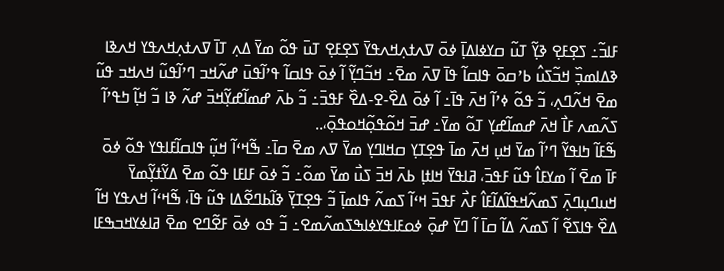ߓߊߏ߬߸ ߖߐ߲ߓߐ߲ ߢߌ߲߬ ߠߎ߬ ߛߌߦߊߡߊ߲߫ ߦߋ߫ ߜߍߙߍ߲ߞߍߟߌ߫ ߖߐ߲ߓߐ߲ ߠߎ߫ ߟߋ߬ ߘߌ߫ ߡߍ߲ ߠߊ߫ ߜߍߙߍ߲ߞߍߟߌ ߞߍߢߊ ߢߡߊߘߏ߲߰ ߞߏ߬ߖߎ߮ ߕߴߛߋ߫ ߟߊߛߊ߬ ߟߊ߫ ߜߍ߫ ߘߐ߫߸ ߞߏ߬ߣߌ߲߬ ߊ߬ ߦߋ߫ ߟߊߛߊ߬ ߟߴߊ߬ߟߎ߫ ߝߍ߬ߞߏ ߣߴߊ߬ߟߎ߬ ߞߍߞߏ ߟߎ߬ ߘߐ߫ ߞߍ߬ߣߍ߲، ߏ߬ ߟߋ߬ ߦߴߊ߬ ߞߍ߫ ߟߊ߫߸ ߊ߬ ߦߋ߫ ߡߐ߰-ߐ-ߡߐ߰ ߓߟߏ߫߸ ߏ߬ ߕߍ߫ ߝߘߊ߬ߝߌ߲߬ߞߏ߫ ߝߍ߬ ߢߊ ߏ߬ ߞߊ߲߬ ߤߟߴߊ߬ ߖߍ߬ߘߍ ߓߊ߯ ߞߍ߫ ߝߘߊ߬ߝߌ߲ ߠߋ߬ ߘߌ߫߸ ߝߏ߫ ߞߋ߬ߟߋ߲߬ߞߋߟߋ߲߫،..
ߒ߬ߓߊ߬ ߤߊߟߌ߬ ߣߴߊ߬ ߘߌ߫ ߞߎ߲ ߞߍ߫ ߘߊ߫ ߟߐ߲ߠߌ߲ ߛߞߊߣߌ߲ ߘߌ߫ ߜߍ ߘߐ߫ ߛߊ߫߸ ߒ߬ߞߵߊ߬ ߞߎ߲߬ ߟߊߛߊ߬ߓߊߟߌ ߟߋ߬ ߦߋ߫ ߓߊ߫ ߘߐ߫ ߊ߬ ߘߌߓߊ߮ ߟߎ߬ ߓߟߏ߫، ߥߊߟߌ߫ ߞߊߙߊ߲ ߕߍ߫ ߞߏ߫ ߖߎ߯ ߘߌ߫ ߘߋ߬߸ ߏ߬ ߦߋ߫ ߓߊߓߊ ߟߋ߬ ߘߐ߫ ߡߌ߬ߙߌ߲߬ߘߌ߫ ߞߎߣߎ߲ߣߍ߲߫ ߖߘߍ߬ߞߟߊ߬ߡߊ߬ߓߊ߮ ߓߍ߯ ߓߟߏ߫ ߞߵߊ߬ ߖߘߍ߬ ߟߊߘߊ߲߫ ߏ߬ ߟߐ߲ߠߌ߲߫ ߢߊ߬ߕߣߐ߬ߡߊ ߟߎ߬ ߟߊ߫، ߒ߬ߞߵߊ߬ ߞߍߟߌ ߞߊ߬ ߡߐ߰ ߟߊߖߐ߬ ߊ߬ ߖߘߍ߬ ߡߊ߬ ߛߊ߫ ߊ߬ ߣߌ߫ ߝߋ߲߫ ߦߋߓߊߟߌߦߊߒߖߘߍ߬ߘߐ߸ ߏ߬ ߟߋ ߦߋ߫ ߓߐ߬ߣߐ ߘߐ߫ ߥߊߦߌߞߏߒߓߊ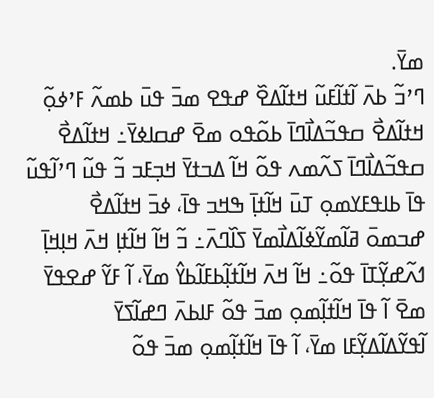ߘߌ߫.
ߣߴߏ߬ ߕߍ߫ ߊ߬ߙߊ߬ߓߎ߬ ߞߙߊ߬ߡߐ߰ ߝߟߐ ߘߏ߫ ߟߎ߫ ߕߘߍ߬ ߓߴߦߋ߲߬ ߞߙߊ߬ߡߐ߯ ߛߟߏ߬ߡߊ߯ߣߊ߫ ߕߋ߬ߟߋ ߘߐ߫ ߝߛߊߦߌ߫߸ ߞߙߊ߬ߡߐ߯ ߛߟߏ߬ߡߊ߯ߣߊ߫ ߖߍ߬ߘߍ ߟߋ߬ ߞߊ߬ ߡߏߙߌ߫ ߞߏ߲ߓߏ ߏ߬ ߟߎ߬ ߣߴߊ߬ߟߎ߬ ߟߊ߫ ߕߊߟߓߌߘߋ߲ ߠߎ߫ ߞߊ߬ߙߊ߲߫ ߒߞߏ ߟߊ߫، ߦߏ߫ ߞߙߊ߬ߡߐ߯ ߝߏߘߋ߫ ߥߊ߬ߘߌ߬ߦߊ߬ߡߊ߯ߘߌ߫ ߖߊ߰ߣߍ߫߸ ߏ߬ ߞߊ߬ ߞߊ߬ߙߊ߲ ߞߍ߫ ߞߊ߲ߞߊ߲߫ ߗߍ߬ߝߌ߲߬ߠߊ߫ ߟߋ߬߸ ߞߊ߬ ߞߍ߫ ߞߊ߬ߙߊ߲߬ߕߓߊ߬ߕߌ߮ ߘߌ߫، ߊ߬ ߓߌ߬ ߝߐߟߌ߫ ߘߐ߫ ߊ߬ ߟߊ߫ ߞߊ߬ߙߊ߲߬ߘߋ߲ ߘߏ߫ ߟߋ߬ ߓߊߕߍ߫ ߣߝߊ߬ߖߌ߫ ߊ߬ߟߌ߬ߡߊ߬ߡߌ߲߬ߓߊ ߘߌ߫، ߊ߬ ߟߊ߫ ߞߊ߬ߙߊ߲߬ߘߋ߲ ߘߏ߫ ߟߋ߬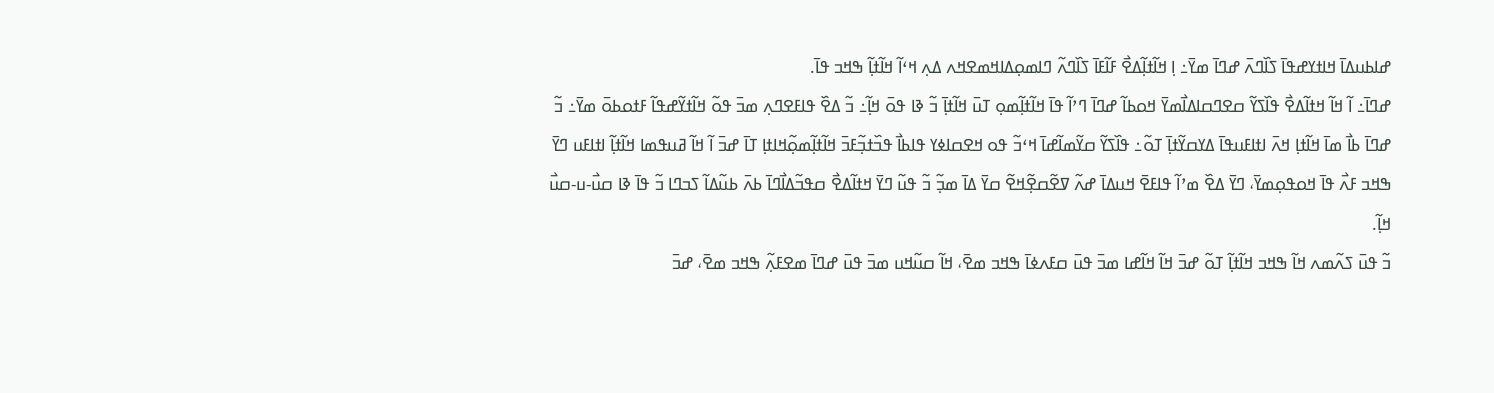ߝߊߕߎߡߊ߫ ߞߊߙߌߝߟߊ߫ ߖߊ߰ߣߍ߫ ߝߣߊ߫ ߘߌ߫߸ ߊ߲ ߞߊ߬ߙߊ߲߬ߡߐ߯ ߓߊ߬ߓߊ߫ ߖߊ߰ߣߍ߬ ߣߊߘߋ߲ߡߊߞߘߐߞߍ ߡߍ߲ ߞߵߊ߬ ߞߊ߬ߙߊ߲߬ ߒߞߏ ߟߊ߫.
ߝߣߊ߫߸ ߊ߬ ߞߊ߬ ߞߙߊ߬ߡߐ߯ ߟߊ߰ߖߌ߬ ߛߐߣߛߊߡߊ߯ߘߌ߫ ߞߋߕߊ߬ ߝߣߊ߫ ߣߴߊ߬ ߟߊ߫ ߞߊ߬ߙߊ߲߬ߘߋ߲ ߠߎ߫ ߞߊ߬ߙߊ߲߫ ߏ߬ ߢߊ ߟߋ߫ ߞߊ߲߬߸ ߏ߬ ߡߐ߰ ߟߊߓߐߣߍ߲ ߘߏ߫ ߟߋ߬ ߞߊ߬ߙߌ߬ߝߟߊ߬ ߓߙߋߕߋ߫ ߘߌ߫߸ ߏ߬ ߝߣߊ߫ ߕߊ߯ ߘߊ߫ ߞߊ߬ߙߊ߲ ߞߍ߫ ߊߙߊߓߎߟߊ߫ ߡߌߛߌ߬ߙߊ߲߫ ߠߋ߬߸ ߟߊ߰ߖߌ߬ ߛߌ߬ߘߊ߬ߝߊ߫ ߞߵߏ߬ ߟߋ ߞߐߛߊߦߌ ߟߊߕߊ߯ ߟߏ߰ߙߏ߲߬ߓߏ߫ ߞߊ߬ߙߊ߲߬ߘߋ߲߬ߞߊߙߊ߲ ߠߊ߫ ߝߏ߫ ߊ߬ ߞߊ߬ ߥߎߟߘߊ ߞߊ߬ߙߊ߲߬ ߊߙߊߓߎ ߣߌ߫ ߒߞߏ ߓߍ߯ ߟߊ߫ ߞߋߟߋ߲ߘߌ߫، ߣߌ߫ ߡߐ߰ ߘߴߊ߬ ߟߊߓߐ߫ ߞߎߡߊ߫ ߝߍ߬ ߜߐ߬ߛߐ߲߬ߞߐ߬ ߛߌ߫ ߡߊ߫ ߘߏ߲߬ ߏ߬ ߟߎ߬ ߣߌ߫ ߞߙߊ߬ߡߐ߯ ߛߟߏ߬ߡߊ߯ߣߊ߫ ߕߍ߫ ߕߎ߬ߡߊ߬ ߖߏߣߊ ߏ߬ ߟߊ߫ ߢߊ ߛߎ߯-ߎ-ߛߎ߯ ߞߊ߲߬.
ߏ߬ ߟߎ߫ ߖߍ߬ߘߍ ߞߊ߬ ߒߞߏ ߞߊ߬ߙߊ߲߬ ߠߋ߬ ߝߏ߫ ߞߊ߬ ߞߊ߬ߝߊ ߘߏ߫ ߟߎ߫ ߛߓߍߦߊ߫ ߒߞߏ ߘߐ߫، ߞߊ߬ ߛߎ߬ߞߎ ߘߏ߫ ߟߎ߫ ߝߣߊ߫ ߘߐߓߍ߲߬ ߒߞߏ ߘߐ߫، ߝߏ߫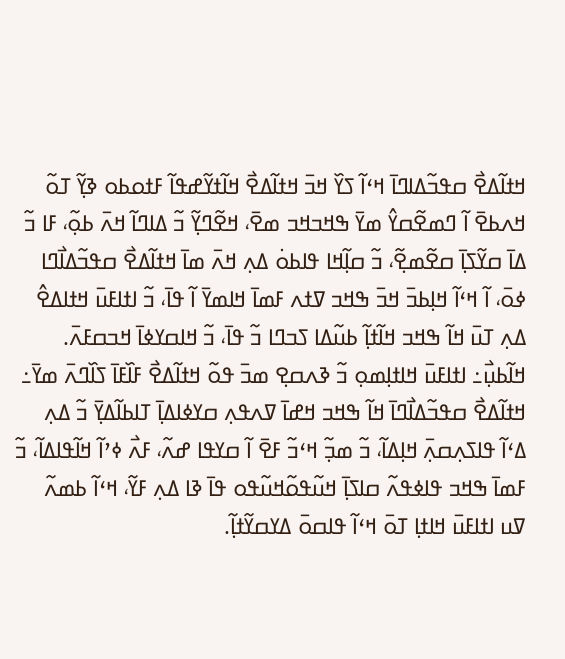ߞߙߊ߬ߡߐ߯ ߛߟߏ߬ߡߊߣߊ߫ ߞߵߊ߬ ߖߌ߰ ߞߏ߫ ߞߙߊ߬ߡߐ߯ ߞߊ߬ߙߌ߬ߝߟߊ߬ ߓߙߋߕߋ ߢߌ߲߬ ߠߋ߬ ߞߍߕߐ߫ ߊ߬ ߣߘߐ߬ߛߌ߮ ߘߌ߫ ߒߞߏߞߏ ߘߐ߫، ߞߐ߬ߣߌ߲߬ ߏ߬ ߡߊߣߊ߬ ߞߍ߫ ߕߋ߲߬، ߓߊ ߏ߬ ߡߊ߫ ߛߌ߬ߖߊ߲߫ ߛߐ߬ߘߐ߲߬، ߏ߬ ߛߊ߲߬ߞߊ ߟߊߕߋ߭ ߡߍ߲ ߞߍ߫ ߘߊ߫ ߞߙߊ߬ߡߐ߯ ߛߟߏ߬ߡߊ߯ߣߊ ߦߋ߫، ߊ߬ ߞߵߊ߬ ߞߊ߲ߕߏ߫ ߞߏ߫ ߒߞߏ ߜߙߍ ߓߘߊ߫ ߞߊߘߌ߫ ߊ߬ ߟߊ߫، ߏ߬ ߊߙߊߓߎ߫ ߞߙߊߡߐ߮ ߡߍ߲ ߠߎ߫ ߞߊ߬ ߒߞߏ ߞߊ߬ߙߊ߲߬ ߕߎ߬ߡߊ ߖߏߣߊ ߏ߬ ߟߊ߫، ߏ߬ ߞߊߛߌߦߊ߫ ߞߏߛߓߍ߫.
ߞߊ߬ߕߎ߲߯߸ ߊߙߊߓߎ߫ ߞߊߙߊ߲ߘߋ߲ ߏ߬ ߢߍߛߐ߲ ߘߏ߫ ߟߋ߬ ߞߙߊ߬ߡߐ߯ ߓߊ߰ߓߊ߫ ߖߊ߰ߣߍ߫ ߘߌ߫߸ ߞߙߊ߬ߡߐ߯ ߛߟߏ߬ߡߊ߯ߣߊ߫ ߞߊ߬ ߒߞߏ ߞߝߊ߫ ߜߍߟߍ߲ ߛߌߦߊߡߊ߲߫ ߠߊߕߊ߬ߡߌ߲߫ ߏ߬ ߡߍ߲ ߡߵߊ߬ ߟߊߖߍ߲ߛߍ߲߫ ߞߊ߲ߡߊ߬، ߏ߬ ߘߏ߲߬ ߞߵߏ߬ ߓߐ߫ ߊ߬ ߛߌߟߊ ߝߍ߬، ߓߍ߯ ߦߴߊ߬ ߞߊ߬ߟߊߡߊ߬، ߏ߬ ߓߘߊ߫ ߒߞߏ ߟߊߦߟߍ߬ ߛߊߖߊ߲߫ ߞߎ߬ߟߋ߬ߞߎ߬ߟߋ ߟߊ߫ ߢߊ ߡߍ߲ ߓߌ߬، ߞߵߊ߬ ߕߘߍ߬ ߜߎ ߊߙߊߓߎ߫ ߞߊߙߊ߲ ߠߋ߫ ߞߵߊ߬ ߟߊߛߋ߫ ߡߌߛߌ߬ߙߊ߲߬.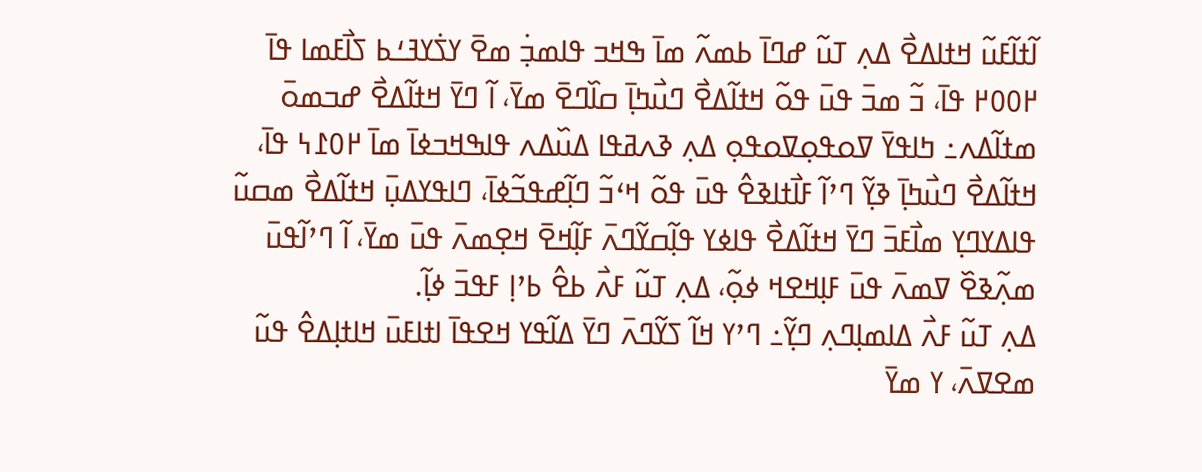ߊ߬ߙߊ߬ߓߎ߬ ߞߙߊߡߐ߯ ߡߍ߲ ߠߎ߬ ߝߣߊ߫ ߕߘߍ߬ ߘߊ߫ ߒߞߏ ߟߊߘߏ߲߭ ߘߐ߫ ߌߖ߭ߌߔߑߕ ߖߊ߯ߓߘߊ ߟߊ߫ ߂߀߀߂ ߟߊ߫، ߏ߬ ߘߏ߫ ߟߎ߫ ߟߋ߬ ߞߙߊ߬ߡߐ߯ ߣߎ߯ߤߊ߲߫ ߛߊ߰ߣߐ߫ ߘߌ߫، ߊ߬ ߣߌ߫ ߞߙߊ߬ߡߐ߯ ߝߏߘߋ߫ ߘߙߊ߬ߡߍ߸ ߤߊߟߌ߫ ߜߋߟߋ߲ߜߋߟߋ߲ ߡߍ߲ ߢߍߥߟߊ ߡߎ߰ߡߍ ߟߊߒߞߏߦߊ߫ ߘߊ߫ ߂߀߁߆ ߟߊ߫، ߞߙߊ߬ߡߐ߯ ߣߎ߯ߤߊ߲߫ ߢߌ߲߬ ߣߴߊ߬ ߓߊ߯ߙߊߢߐ߮ ߟߎ߫ ߟߋ߬ ߞߵߏ߬ ߣߊ߲߬ߝߟߏ߬ߦߊ߫، ߣߊߟߌߡߎ߲߫ ߞߙߊ߬ߡߐ߯ ߘߛߎ߬ ߟߊߡߌߣߌ߲ ߘߊ߯ߓߏ߫ ߣߌ߫ ߞߙߊ߬ߡߐ߯ ߟߊߦߌ ߟߊ߲߬ߛߌ߬ߣߍ߫ ߓߊ߲߬ߞߐ߫ ߞߐ߲ߘߍ߫ ߟߎ߫ ߘߌ߫، ߊ߬ ߣߴߊ߬ߟߎ߫ ߘߍ߲߬ߢߐ߰ ߜߘߍ߫ ߟߎ߫ ߓߊ߲ߞߐߞ ߦߋ߲߬، ߡߍ߲ ߠߎ߬ ߓߍ߯ ߕߐ߮ ߕߴߊ߲ ߓߟߏ߫ ߦߊ߲߬.
ߡߍ߲ ߠߎ߬ ߓߍ߯ ߡߊߘߊ߲ߣߍ߲ ߣߌ߲߬߸ ߣߴߌ ߞߊ߬ ߖߌ߬ߣߍ߫ ߣߌ߫ ߡߊ߬ߟߌ ߞߐߟߊ߫ ߊߙߊߓߎ߫ ߞߊߙߊ߲ߡߐ߮ ߟߎ߬ ߘߐߜߍ߫، ߌ ߘߌ߫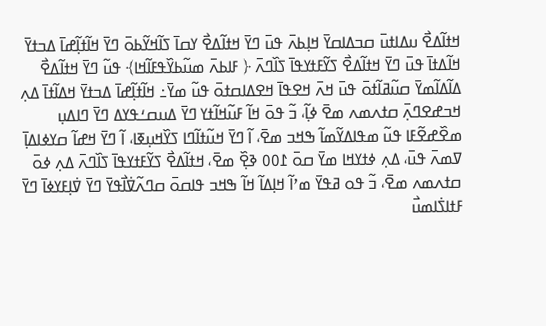ߞߙߊ߬ߡߐ߯ ߎߡߊߙߎ߫ ߛߏߡߊߛߌ߫ ߞߊ߲ߕߍ߫ ߟߎ߫ ߣߌ߫ ߞߙߊ߬ߡߐ߯ ߌߛߊ߫ ߖߊ߬ߞߌ߬ߕߋ߫ ߣߌ߫ ߞߊ߬ߙߊ߲߬ߝߊ߫ ߡߏߙߌ߫ ߞߊ߬ߡߙߊ߫ ߟߎ߫ ߣߌ߫ ߞߙߊ߬ߡߐ߯ ߖߌ߬ߓߙߌߟߊ߫ ߖߊ߰ߣߍ߫ ﴿ ߓߊߕߍ߫ ߘߎ߬ߕߌ߰ߟߓߊ߬ߞߊ﴾ ߟߎ߬ ߣߌ߫ ߞߙߊ߬ߡߐ߯ ߡߊ߬ߡߊ߬ߘߌ߫ ߛߎ߬ߥߊ߬ߙߋ߫ ߟߎ߫ ߞߍ߫ ߞߐߟߊ߫ ߞߐߡߊߛߙߋ߫ ߟߎ߬ ߘߌ߫߸ ߞߊ߬ߙߊ߲߬ߝߊ߫ ߡߏߙߌ߫ ߞߡߊ߬ߙߊ߫ ߡߍ߲ ߞߏߝߐߣߍ߲߫ ߛߙߍߘߍ ߘߐ߫ ߦߊ߲߬، ߏ߬ ߟߋ߫ ߞߊ߬ ߓߎ߬ߞߊ߬ߙߌ ߣߌ߫ ߡߎߛߑߟߌߡ ߣߌ߫ ߣߊߡߎ߲ ߘߐ߰ߝߐ߬ߓߊ ߟߎ߬ ߘߟߊߡߌ߬ߘߊ߬ ߒߞߏ ߘߐ߫، ߊ߬ ߣߌ߫ ߞߎ߬ߙߊ߬ߣߊ ߖߌ߰ߞߎ߲ߧߊ، ߊ߬ ߣߌ߫ ߞߝߊ߬ ߛߌߦߊߡߊ߲߫ ߜߘߍ߫ ߟߎ߫، ߡߍ߲ ߦߙߌߞߊ ߘߌ߫ ߛߋ߫ ߁߀߀ ߢߐ߲߰ ߘߐ߫، ߞߙߊ߬ߡߐ߯ ߖߌ߬ߓߙߌߟߊ߫ ߖߊ߰ߣߍ߫ ߡߍ߲ ߦߋ߫ ߛߙߍߘߍ ߘߐ߫، ߏ߬ ߟߋ ߥߟߌ߫ ߘߴߊ߬ ߞߊ߲ߡߊ߬ ߞߊ߬ ߒߞߏ ߟߊߛߋ߫ ߛߣߍ߬ߜ߭ߊ߯ߟߌ߫ ߣߌ߫ ߜ߭ߊ߲ߓߌߦߊ߫ ߣߌ߫ ߓߙߊߖ߭ߊߘߎ߯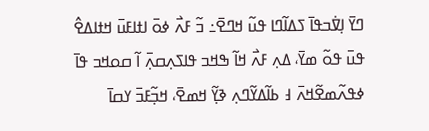ߣߌ߫ ߊ߲ߜ߭ߏߟߊ߫ ߖߡߊ߬ߣߊ ߟߎ߬ ߞߣߐ߫߸ ߏ߬ ߓߍ߯ ߦߋ߫ ߊߙߊߓߎ߫ ߞߙߊߡߐ߮ ߟߎ߫ ߟߋ߬ ߘߌ߫، ߡߍ߲ ߓߍ߯ ߞߊ߬ ߒߞߏ ߟߊߖߍ߲ߛߍ߲߫ ߊ߬ ߛߋߞߏ ߟߊ߫ ߦߟߍ߬ߘߐ߬ߞߍ߫ ߃ ߕߊ߬ߡߌ߬ߣߍ߲ ߢߌ߲߬ ߞߘߐ߫، ߞߏ߲߬ߓߏ߫ ߌߛߊ߫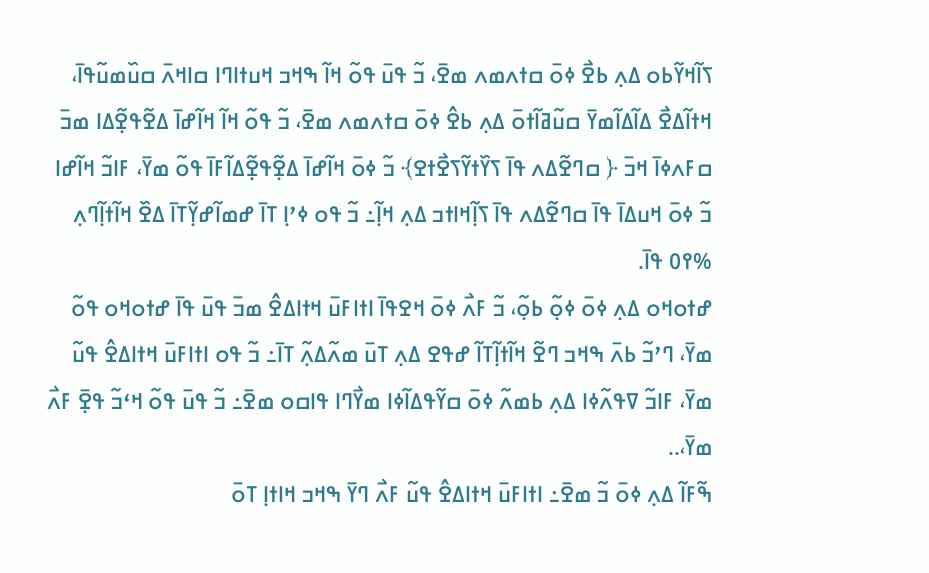ߖߊ߬ߞߌ߬ߕߋ ߡߍ߲ ߕߐ߯ ߦߋ߫ ߛߙߍߘߍ ߘߐ߫، ߏ߬ ߟߎ߫ ߟߋ߬ ߞߊ߬ ߒߞߏ ߞߎߙߊߣߊ ߛߊߞߍ߫ ߛߎ߰ߘߎ߬ߟߊ߫، ߞߙߊ߬ߡߐ߯ ߡߊ߬ߡߊ߬ߘߌ߫ ߛߎ߬ߥߊ߬ߙߋ߫ ߡߍ߲ ߕߐ߮ ߦߋ߫ ߛߙߍߘߍ ߘߐ߫، ߏ߬ ߟߋ߬ ߞߊ߬ ߞߊ߬ߝߊ߫ ߡߐ߬ߟߐ߲߬ߡߊ ߘߏ߫ ߛߓߍߦߊ߫ ߞߏ߫ ﴿ ߛߣߐ߬ߡߍ ߟߊ߫ ߖߌ߰ߙߌ߬ߖߐ߯ߙߐ﴾ ߏ߬ ߦߋ߫ ߞߊ߬ߝߊ߫ ߡߐ߲߬ߟߐ߲߬ߡߊ߬ߓߊ߫ ߟߋ߬ ߘߌ߫، ߓߊߏ߬ ߞߊ߬ߝߊ ߏ߬ ߦߋ߫ ߞߎߡߊ߫ ߟߊ߫ ߛߣߐ߬ߡߍ ߟߊ߫ ߖߊ߲߬ߞߊߙߏ ߡߍ߲ ߞߊ߲߬߸ ߏ߬ ߟߋ ߦߴߊ߲ ߠߊ߫ ߝߘߊ߬ߝߌ߲߬ߠߊ߫ ߡߐ߰ ߞߊ߬ߙߊ߲߬ߣߍ߲ %߉߀ ߟߊ߫.
ߝߙߋߞߋ ߡߍ߲ ߦߋ߫ ߦߋ߲߬ ߕߋ߲߬، ߏ߬ ߓߍ߯ ߦߋ߫ ߞߐߟߊ߫ ߊߙߊߓߎ߫ ߞߙߊߡߐ߮ ߘߏ߫ ߟߎ߫ ߟߊ߫ ߝߙߋߞߋ ߟߋ߬ ߘߌ߫، ߣߴߏ߬ ߕߍ߫ ߒߞߏ ߣߐ߬ ߞߊ߬ߙߊ߲߬ߠߊ߬ ߝߟߐ ߡߍ߲ ߠߎ߫ ߘߍ߬ߡߍ߲߬ ߠߊ߫߸ ߏ߬ ߟߋ ߊߙߊߓߎ߫ ߞߙߊߡߐ߮ ߟߎ߬ ߘߌ߫، ߓߊߏ߬ ߜߟߍ߬ߦߊ ߡߍ߲ ߕߘߍ߬ ߦߋ߫ ߛߌ߬ߟߡߊ߬ߦߊ ߘߌ߯ߣߊ ߟߊߛߋ ߘߐ߫߸ ߏ߬ ߟߎ߫ ߟߋ߬ ߞߵߏ߬ ߟߐ߲߫ ߓߍ߯ ߘߌ߫،..
ߒ߬ߓߊ߬ ߡߍ߲ ߦߋ߫ ߏ߬ ߘߐ߫߸ ߊߙߊߓߎ߫ ߞߙߊߡߐ߮ ߟߎ߬ ߓߍ߯ ߣߌ߫ ߒߞߏ ߞߊߙߊ߲ ߠߋ߫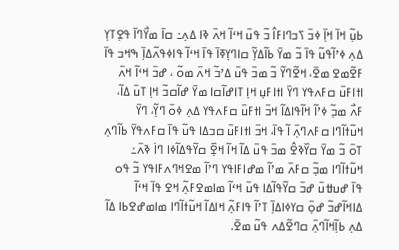ߕߎ߲߬ ߞߊ߫ ߞߊ߲߫ ߦߏ߫ ߖߏߣߊߓߊ߮ ߏ߬ ߟߎ߫ ߞߵߊ߬ ߞߍ߫ ߢߊ ߡߍ߲߸ ߛߊ߫ ߘߌ߯ߣߊ߫ ߟߐ߲ߠߌ߲ ߡߍ߲ ߦߴߊ߬ߟߎ߬ ߟߊ߫ ߏ߬ ߘߌ߫ ߕߊ߬ߡߌ߲߬ ߛߊߣߌ߲ߧߊ߫ ߟߊ߫ ߞߵߊ߬ ߟߊߦߟߍ߬ߡߊ߲߫ ߒߞߏ ߟߊ߫ ߓߐ߬ߘߐ ߘߐ߫، ߞߐ߬ߣߌ߬ ߏ߬ ߘߏ߫ ߟߎ߫ ߡߴߏ߬ ߞߍ߫ ߘߋ߬ ، ߝߏ߫ ߞߵߊ߬ ߞߍ߫ ߊߙߊߓߎ߫ ߛߓߍߟߌ ߣߌ߫ ߊߙߊߓߎ߲ ߞߊ߲ ߠߊߝߊ߬ߛߊ ߘߌ߫ ߝߊ߬ߛߏ߬ ߞߊ߲ ߠߎ߫ ߡߊ߬، ߓߍ߯ ߘߏ߲߬ ߦߴߊ߬ ߞߊ߬ߟߊߡߊ߬ ߞߏ߫ ߊߙߓߎ߫ ߛߓߍߟߌ ߡߍ߲ ߦߋ߫ ߣߌ߲߬، ߣߌ߫ ߞߎ߬ߙߊ߬ߣߊ ߛߓߍߣߍ߲߫ ߊ߬ ߟߊ߫، ߞߏ߫ ߊߙߊߓߎ߫ ߛߏߡߊ ߟߎ߬ ߟߊ߫ ߛߓߍߟߌ߫ ߕߊ߬ߣߍ߲ ߠߋ߫ ߏ߬ ߘߌ߫ ߛߌ߰ߢߐ߮ ߘߏ߫ ߟߎ߫ ߡߊ߬ ߞߊ߬ ߞߐ߲߰ ߛߌ߬ߟߡߊ߬ߦߊ ߣߊ߭ ߢߍ߫߸ ߞߎ߬ߙߊ߬ߣߊ ߘߏ߲߬ ߛߓߍ߫ ߘߴߊ߬ ߘߝߊߓߊߟߌ ߣߴߊ߬ ߘߐߞߣߍߓߊߟߌ ߏ߬ ߟߋ ߟߊ߫ ߝߎߚߎ߫ ߝߏ߫ ߛߌ߬ߟߊ߬ߡߊ ߟߎ߫ ߞߵߊ߬ ߘߊߘߐߓߍ߲߬ ߞߐ ߟߊ߫ ߞߵߊ߬ ߡߊߞߊ߬ߝߏ߬ ߝߋ߲߫ ߛߌߦߊߡߊ߲߫ ߠߴߊ߬ ߟߊߓߍ߲߬ ߞߊߡߊ߬ ߞߎ߬ߙߊ߬ߣߊ ߘߊߘߝߐߕߊ ߡߊ߬ ߡߍ߲ ߕߊ߲߬ߞߊ߬ߣߍ߲߫ ߛߣߐ߬ߡߍ ߟߎ߬ ߘߐ߫.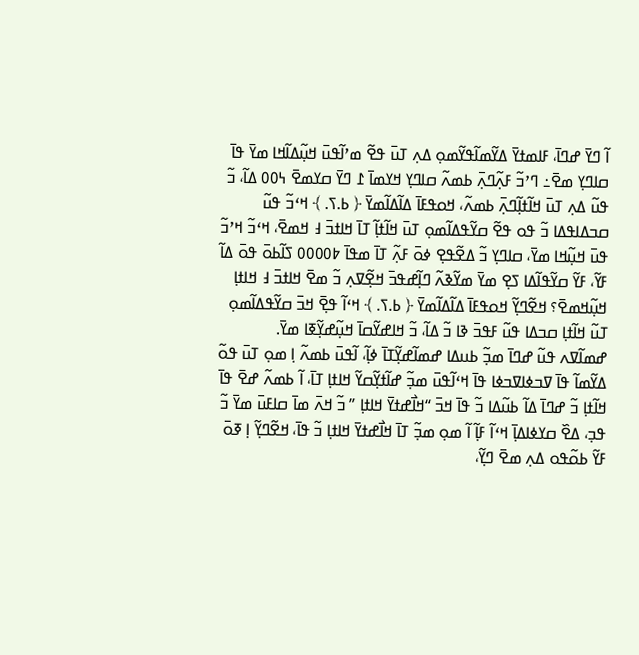ߊ߬ ߣߌ߫ ߝߣߊ߫، ߓߊߘߙߌ߫ ߡߌ߬ߘߊ߬ߟߌ߬ߘߋ߲ ߡߍ߲ ߠߎ߫ ߟߐ߬ ߘߴߊ߬ߟߎ߫ ߞߎ߲߬ߡߊ߬ߞߊ ߘߌ߫ ߟߊ߫ ߛߊߣߌ߲ ߘߐ߫߸ ߣߴߏ߬ ߓߍ߲߬ߣߍ߲߫ ߕߘߍ߬ ߛߊߣߌ߲ ߞߌߘߊ߫ ߁ ߣߌ߫ ߛߌߘߐ߫ ߆߀߀ ߡߊ߬، ߏ߬ ߟߎ߬ ߡߍ߲ ߠߎ߫ ߞߊ߬ߙߊ߲߬ߣߍ߲߫ ߕߘߍ߬، ߞߋߟߓߊ߫ ߡߊ߬ߡߊ߬ߘߌ߫ ﴿ ߕ.ߖ. ﴾ ߞߵߏ߬ ߟߎ߬ ߛߏߡߊߟߡߊ ߏ߬ ߟߋ ߟߐ߬ ߛߌ߬ߟߡߊ߬ߘߋ߲ ߠߎ߫ ߞߊ߬ߙߊ߲߬ ߠߊ߫ ߞߊߙߏ߫ ߃ ߞߘߐ߫، ߞߵߏ߬ ߞߴߏ߬ ߟߎ߫ ߞߎ߲߬ߞߊ ߘߌ߫، ߛߊߣߌ߲ ߏ߬ ߡߐ߬ߟߐ߲ ߦߋ߫ ߓߍ߲߬ ߠߊ߫ ߘߟߊ߫ ߈߀߀߀߀ ߖߊ߬ߕߋ߫ ߟߋ߫ ߡߊ߬ ߓߌ߬، ߓߌ߬ ߛߌ߬ߟߊ߬ߡߊ ߖߐ߲ ߘߌ߫ ߘߌ߬ߢߍ߬ ߣߊ߲߬ߝߟߏ߫ ߞߐ߲߬ߜߍ߲ ߏ߬ ߘߐ߫ ߞߊߙߏ߫ ߃ ߞߊߙߊ߲ ߞߎ߲߬ߞߘߐ߫؟ ߞߐ߬ߣߌ߲߬ ߞߋߟߓߊ߫ ߡߊ߬ߡߊ߬ߘߌ߫ ﴿ ߕ.ߖ. ﴾ ߞߵߊ߬ ߟߐ߲߫ ߞߏ߫ ߛߌ߬ߟߡߊ߬ߘߋ߲ ߠߎ߬ ߞߊ߬ߙߊ߲ ߛߏߡߊ ߟߎ߬ ߓߟߏ߫ ߢߊ ߏ߬ ߡߊ߬، ߏ߬ ߞߊߝߌ߬ߛߊ߫ ߞߎ߲߬ߝߌ߲߬ߧߊ ߘߌ߫.
ߝߘߊ߬ߜߍ ߟߎ߬ ߝߣߊ߫ ߘߏ߲߬ ߕߎߡߊ ߝߘߊ߬ߝߌ߲߬ߠߊ߫ ߦߊ߲߬، ߊ߬ߟߎ߫ ߕߘߍ߬ ߊ߲ ߘߋ߲ ߠߎ߫ ߟߋ߬ ߡߌ߬ߘߊ߬ ߟߊ߫ ߜߏߦߊߜߏߦߊ ߟߊ߫ ߞߵߊ߬ߟߎ߫ ߘߏ߲߬ ߝߊ߬ߙߌ߲߬ߛߌ߬ ߞߊߙߊ߲ ߠߊ߫، ߊ߬ ߕߘߍ߬ ߝߐ߫ ߟߊ߫ ߞߊ߬ߙߊ߲ ߏ߬ ߝߣߊ߫ ߡߊ߬ ߕߎ߬ߡߊ ߏ߬ ߟߊ߫ ߞߏ߫ “ߞߊ߯ߝߙߌ߫ ߞߊߙߊ߲ ” ߏ߬ ߞߍ߫ ߘߊ߫ ߛߊߓߎ߫ ߘߌ߫ ߏ߬ ߟߏ߲، ߡߐ߰ ߛߌߦߊߡߊ߲߫ ߞߵߊ߬ ߓߊ߲߬ ߊ߬ ߘߋ߲ ߘߏ߲߬ ߠߊ߫ ߞߊ߯ߝߙߌ߫ ߞߊߙߊ߲ ߏ߬ ߟߊ߫، ߞߐ߬ߣߌ߲߬ ߊ߲ ߧߋ߫ ߓߌ߬ ߕߋ߬ߟߋ ߡߍ߲ ߘߐ߫ ߣߌ߲߬،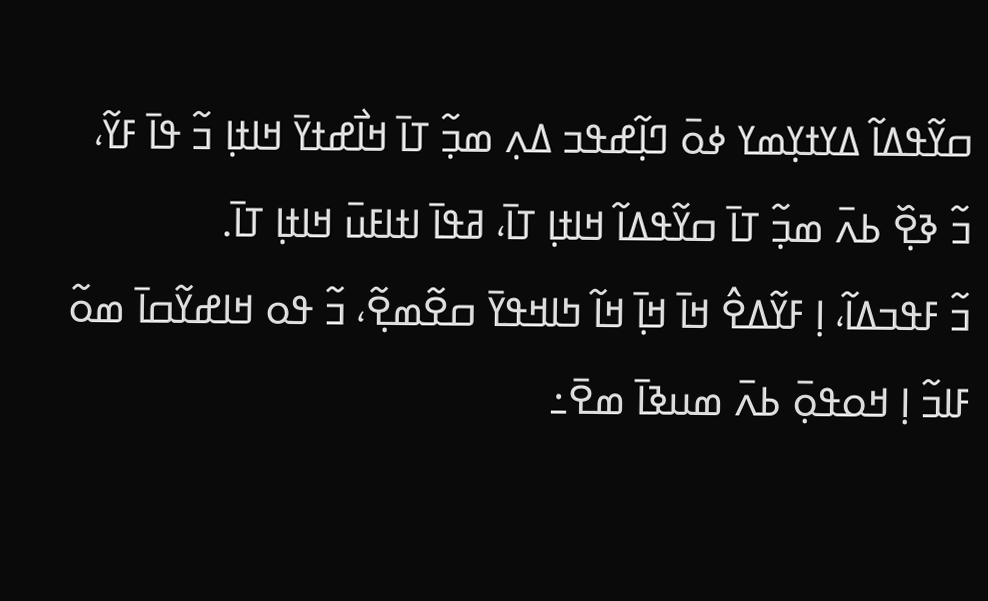ߛߌ߬ߟߡߊ߬ ߡߌߙߌ߲ߘߌ ߦߋ߫ ߣߊ߲߬ߝߟߏ ߡߍ߲ ߘߏ߲߬ ߠߊ߫ ߞߊ߯ߝߙߌ߫ ߞߊߙߊ߲ ߏ߬ ߟߊ߫ ߓߌ߬، ߏ߬ ߢߐ߲߰ ߕߍ߫ ߘߏ߲߬ ߠߊ߫ ߛߌ߬ߟߡߊ߬ ߞߊߙߊ߲ ߠߊ߫، ߥߟߊ߫ ߊߙߊߓߎ߫ ߞߊߙߊ߲ ߠߊ߫.
ߏ߬ ߓߟߏߡߊ߬، ߊ߲ ߓߌ߬ߡߐ߮ ߞߊ߫ ߞߊ߲߫ ߞߊ߬ ߤߊߞߟߌ߫ ߛߐ߬ߘߐ߲߬، ߏ߬ ߟߋ ߞߊߝߌ߬ߛߊ߫ ߘߋ߬ ߓߊߏ߬ ߊ߲ ߞߋߟߋ߲߫ ߕߍ߫ ߘߎߢߊ߫ ߘߐ߫߸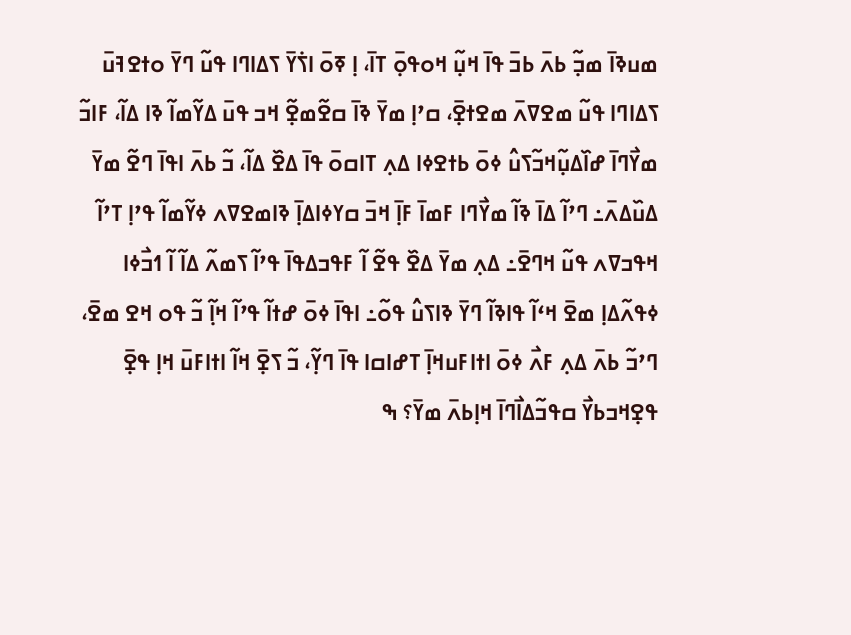ߘߎߢߊ߫ ߘߏ߲߬ ߕߍ߫ ߕߏ߫ ߟߊ߫ ߞߎ߲߬ ߞߋߟߋ߲߫ ߠߊ߫، ߊ߲ ߧߋ߫ ߊߖ߭ߌ߫ ߖߡߊߣߊ ߟߎ߬ ߣߌ߫ ߋߙߐߔߎ߫ ߖߡߊߣߊ ߟߎ߬ ߘߐߜߍ߫ ߘߐߙߐ߲߫، ߛߴߊ߲ ߘߌ߫ ߢߊ߫ ߛߐ߬ߘߐ߲߬ ߞߏ ߟߎ߫ ߡߌ߬ߘߊ߬ ߢߊ ߡߊ߬، ߓߊߏ߬ ߘߌ߯ߣߊ߫ ߝߊ߰ߡߎ߲߬ߞߏ߬ߖߎ߮ ߦߋ߫ ߕߙߐߦߊ ߡߍ߲ ߠߊߛߋ߫ ߟߊ߫ ߡߐ߰ ߡߊ߬، ߏ߬ ߕߍ߫ ߊߟߊ߫ ߣߐ߬ ߘߌ߫ ߡߎ߰ߡߍ߫߸ ߣߴߊ߬ ߡߊ߫ ߢߊ߬ ߘߌ߯ߣߊ ߓߘߊ߫ ߓߊ߲߫ ߞߏ߫ ߛߌߦߊߡߊ߲߫ ߢߊߘߐߜߍ ߦߌ߬ߘߊ߬ ߟߴߊ߲ ߠߴߊ߬ ߞߟߏߜߍ ߟߎ߬ ߞߣߐ߫߸ ߡߍ߲ ߘߌ߫ ߡߐ߰ ߟߐ߬ ߊ߬ ߓߟߏߡߟߊ߫ ߟߴߊ߬ ߖߘߍ߬ ߡߊ߬ ߊ߬ ߗߏ߯ߦߊ ߦߟߍ߬ߡߊ߲ ߘߐ߫ ߞߵߊ߬ ߟߊߢߊ߬ ߣߌ߫ ߢߊߖߎ߮ ߟߋ߬߸ ߊߟߊ߫ ߦߋ߫ ߝߙߊ߬ ߟߴߊ߬ ߞߊ߲߬ ߏ߬ ߟߋ ߞߐ ߘߐ߫، ߣߴߏ߬ ߕߍ߫ ߡߍ߲ ߓߍ߯ ߦߋ߫ ߊߙߊߓߎߞߊ߲߫ ߠߝߊߛߊ ߟߊ߫ ߣߌ߲߬، ߏ߬ ߖߐ߲߫ ߞߊ߬ ߊߙߊߓߎ߫ ߞߊ߲ ߟߐ߲߫ ߟߐ߲ߞߏߕߌ߯ ߛߟߏ߬ߡߊ߯ߣߊ߫ ߞߊ߲ߕߍ߫ ߘߌ߫؟ ߒ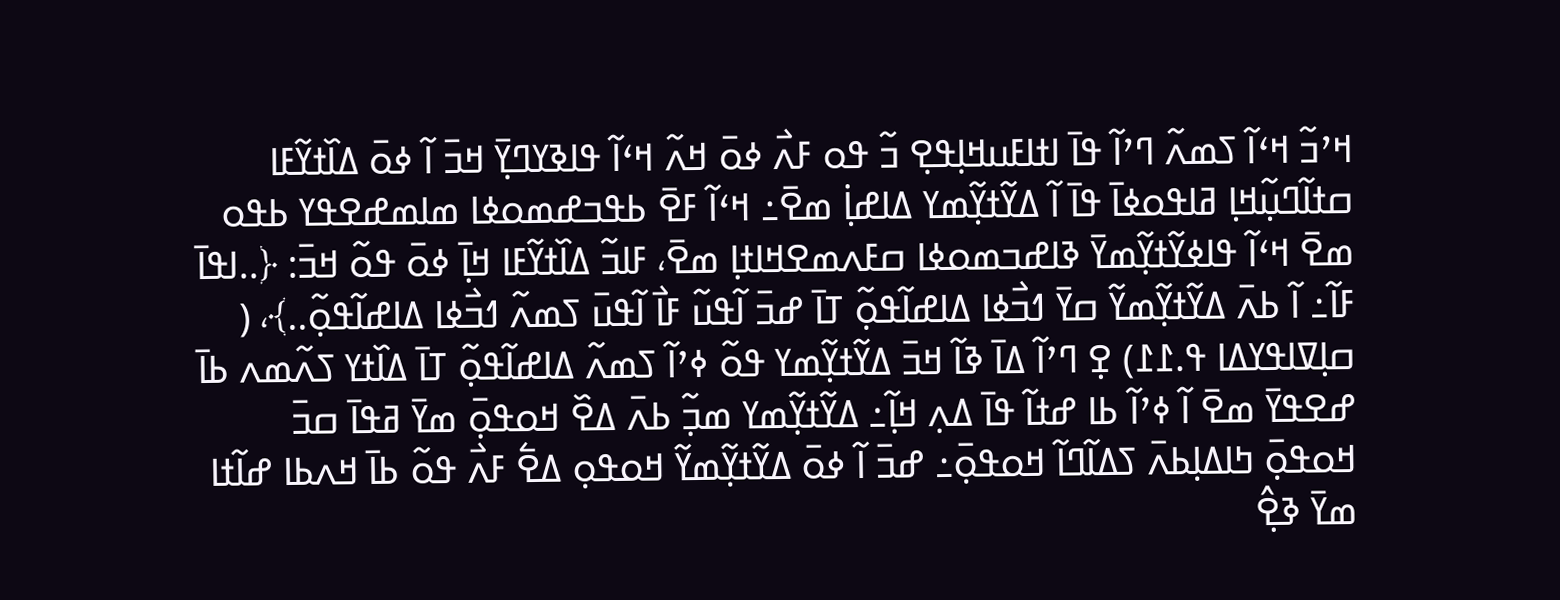ߞߴߏ߬ ߞߵߊ߬ ߖߘߍ߬ ߣߴߊ߬ ߟߊ߫ ߊߙߊߓߎߞߊ߲ߟߐ߲ ߏ߬ ߟߋ ߓߍ߯ ߦߋ߫ ߞߍ߬ ߞߵߊ߬ ߟߊߢߌߣߌ߲߫ ߞߏ߫ ߊ߬ ߦߋ߫ ߡߊ߰ߙߌ߬ߓߊ ߛߙߊ߬ߣߎ߲߬ߞߊ߲ ߥߊߟߋߦߊ߫ ߟߊ߫ ߊ߬ ߡߌ߬ߙߌ߲߬ߘߌ ߡߊߝߊ߲߭ ߘߐ߫߸ ߞߵߊ߬ ߓߐ߫ ߕߟߏߝߘߋߦߊ ߘߊߘߝߐߟߌ ߕߟߋ ߘߐ߫ ߞߵߊ߬ ߟߊߦߌ߬ߙߌ߲߬ߘߌ߫ ߢߊߝߏߘߋߦߊ ߛߓߍߘߐߞߊߙߊ߲ ߘߐ߫، ߓߊߏ߬ ߡߊ߰ߙߌ߬ߓߊ ߞߊ߲߫ ߦߋ߫ ߟߋ߬ ߞߏ߫: ﴿..ߊߟߊ߫ ߓߊ߬߸ ߊ߬ ߕߍ߫ ߡߌ߬ߙߌ߲߬ߘߌ߬ ߛߌ߫ ߗߏ߯ߦߊ ߡߊߝߊ߬ߟߋ߲߬ ߠߊ߫ ߝߏ߫ ߊ߬ߟߎ߬ ߓߊ߯ ߊ߬ߟߎ߫ ߖߘߍ߬ ߗߏ߯ߦߊ ߡߊߝߊ߬ߟߋ߲߬..﴾، ( ߛߊ߲ߜߊߟߌߡߊ ߟ.߁߁) ߐ߲ ߣߴߊ߬ ߡߊ߫ ߢߊ߬ ߞߏ߫ ߡߌ߬ߙߌ߲߬ߘߌ ߟߋ߬ ߦߴߊ߬ ߖߘߍ߬ ߡߊߝߊ߬ߟߋ߲߬ ߠߊ߫ ߡߊ߰ߙߌ ߖߍ߬ߘߍ ߕߊ߫ ߝߐߟߌ߫ ߘߐ߫ ߊ߬ ߦߴߊ߬ ߕߊ ߝߙߊ߬ ߟߊ߫ ߡߍ߲ ߞߊ߲߬߸ ߡߌ߬ߙߌ߲߬ߘߌ ߘߏ߲߬ ߕߍ߫ ߡߐ߰ ߞߋߟߋ߲߫ ߘߌ߫ ߥߟߊ߫ ߛߏ߫ ߞߋߟߋ߲߫ ߤߊߡߊ߲ߕߍ߫ ߖߡߊ߬ߣߊ߬ ߞߋߟߋ߲߫߸ ߝߏ߫ ߊ߬ ߦߋ߫ ߡߌ߬ߙߌ߲߬ߘߌ߬ ߞߋߟߋ߲ ߡߐ߱ ߓߍ߯ ߟߋ߬ ߕߊ߫ ߞߍߕߊ ߝߊ߬ߙߊ ߘߌ߫ ߢߐ߲߮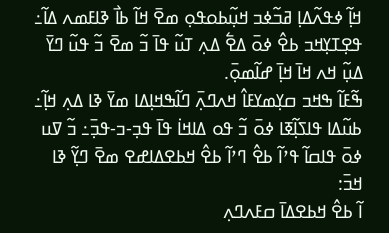ߞߊ߲߬ ߦߟߍ߬ߡߊ߲ ߥߏ߬ߦߏ ߞߎ߲߬ߕߋߟߋ߲ ߘߐ߫ ߞߊ߬ ߕߊ߯ ߢߊߓߘߍ ߡߊ߬߸ ߟߐ߲ߠߌ߲ߞߏ ߕߐ߮ ߦߋ߫ ߡߐ߱ ߡߍ߲ ߠߎ߬ ߟߊ߫ ߏ߬ ߘߐ߫ ߏ߬ ߟߎ߬ ߣߌ߫ ߡߎ߲߬ ߞߍ ߞߊ߫ ߞߊ߲߫ ߝߊ߬ߘߋ߲߫.
ߒ߬ߓߊ߬ ߒߞߏ ߛߌ߲ߘߌߓߊ߮ ߞߍߣߍ߲߫ ߣߊ߬ߒߞߊ߲ߡߊ ߘߌ߫ ߢߊ ߡߍ߲ ߞߊ߲߬߸ ߕߎ߬ߡߊ ߟߊߖߊ߲߬ߧߊ ߦߋ߫ ߏ߬ ߟߋ ߡߊߞߊ߭ ߟߊ߫ ߟߏ߲-ߏ-ߟߏ߲߫߸ ߏ߬ ߜߎ ߦߋ߫ ߟߊߛߊ߬ ߟߴߊ߬ ߕߐ߮ ߣߴߊ߬ ߕߐ߮ ߞߕߐߡߊߝߐ ߘߐ߫ ߣߌ߲߬ ߢߊ ߞߏ߫:
ߊ߬ ߕߐ߮ ߞߕߐߡߊ߫ ߛߓߍߣߍ߲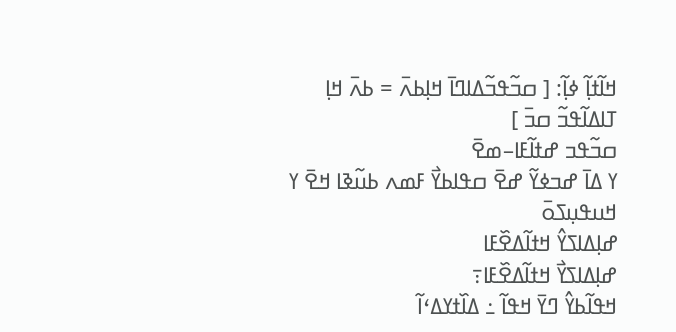ߞߊ߬ߙߊ߲߬ ߦߊ߲߬: [ ߛߏ߬ߟߏ߬ߡߊߣߊ߫ ߞߊ߲ߕߍ߫ = ߕߍ߫ ߞߊ߲ ߠߊߡߊ߬ߟߏ߬ ߛߏ߫ ]
ߛߏ߬ߟߏ ߝߙߊ߬ߓߊ–ߘߐ߫
ߌ ߡߊ߫ ߝߏߦߌ߬ ߝߐ߫ ߛߟߊߕߌ߯ ߓߘߍ ߕߎ߬ߢߊ ߞߐ߫ ߌ ߞߎߟߎ߲ߖߋ߫
ߝߊ߲ߡߊߖߌ߮ ߞߙߊ߬ߡߐ߰ߓߊ
ߝߊ߲ߡߊߖߌ߯ ߞߙߊ߬ߡߐ߰ߓߊ߹
ߞߟߊ߬ߕߌ߮ ߣߌ߫ ߞߟߊ߬ ߸ ߡߊ߰ߙߌߡߵߊ߬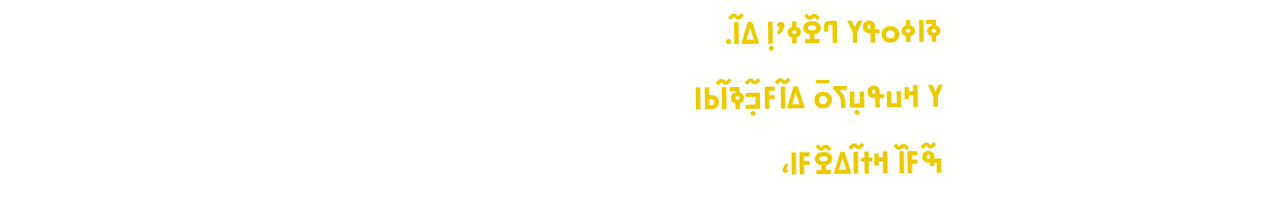ߢߊߦߋߟߌ ߣߐ߰ߦߴߊ߲ ߡߊ߬.
ߌ ߞߎߟߎ߲ߖߋ߫ ߡߊ߬ߓߏ߲߬ߢߊ߬ߕߊ
ߒ߬ߓߊ߰ ߞߙߊ߬ߡߐ߰ߓߊ،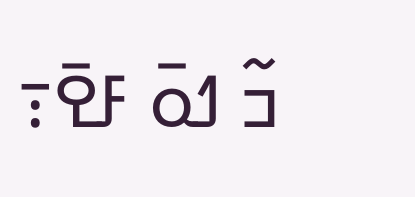ߏ߬ ߗߋ߫ ߓߐ߫߹